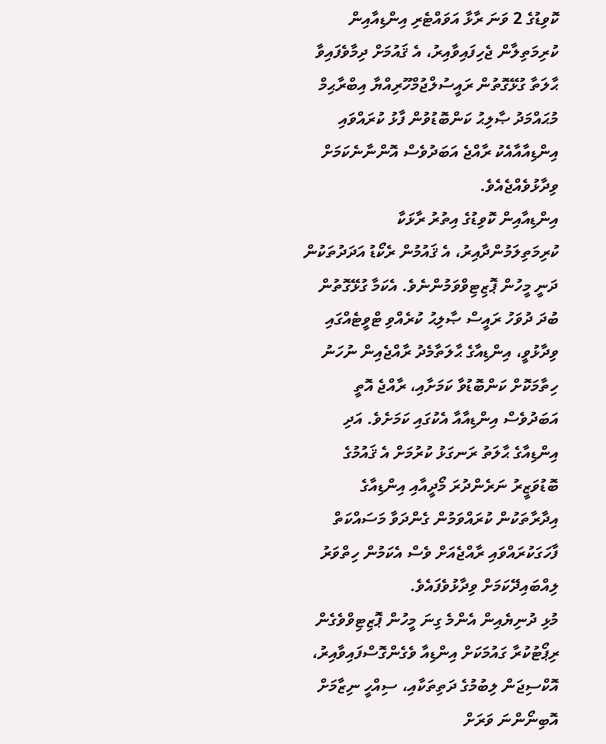ކޮވިޑުގެ 2 ވަނަ ރާޅާ އަވައްޓެރި އިންޑިއާއިން ކުރިމަތިލާން ޖެހިފައިވާއިރު، އެ ޤައުމަށް ދިމާވެފައިވާ ޙާލަތާ ގުޅޭގޮތުން ރައީސުލްޖުމްހޫރިއްޔާ އިބްރާޙިމް މުޙައްމަދު ޞާލިޙު ކަންބޮޑުވުން ފާޅު ކުރައްވައި އިންޑިއާއާއެކު ރާއްޖެ އަބަދުވެސް އޮންނާނެކަމަށް ވިދާޅުވެއްޖެއެވެ.
އިންޑިއާއިން ކޮވިޑުގެ އިތުރު ރާޅަކާ ކުރިމަތިލަމުންދާއިރު، އެ ޤައުމުން ރެކޯޑު އަދަދުތަކުން ދަނީ މީހުން ޕޮޒިޓިވްވަމުންނެވެ. އެކަމާ ގުޅޭގޮތުން ބުދަ ދުވަހު ރައީސް ޞާލިޙު ކުރެއްވި ޓްވީޓެއްގައި ވިދާޅުވީ، އިންޑިއާގެ ޙާލަތާމެދު ރާއްޖެއިން ނުހަނު ހިތާމަކޮށް ކަންބޮޑުވާ ކަމަށާއި، ރާއްޖެ އޮތީ އަބަދުވެސް އިންޑިއާއާ އެކުގައި ކަމަށެވެ. އަދި އިންޑިއާގެ ޙާލަތު ރަނގަޅު ކުރުމަށް އެ ޤައުމުގެ ބޮޑުވަޒީރު ނަރެންދުރަ މޯދީއާއި އިންޑިއާގެ އިދާރާތަކުން ކުރައްވަމުން ގެންދަވާ މަސައްކަތް ފާހަގަކުރައްވައި ރާއްޖެއަށް ވެސް އެކަމުން ހިތްވަރު ލިއްބައިދޭކަމަށް ވިދާޅުވެފައެވެ.
މުޅި ދުނިޔެއިން އެންމެ ގިނަ މީހުން ޕޮޒިޓިވްވެގެން ރިޕޯޓުކުރާ ގައުމަކަށް އިންޑިއާ ވެގެންގޮސްފައިވާއިރު، އޮކްސިޖަން ލިބުމުގެ ދަތިތަކާއި، ސިއްހީ ނިޒާމަށް އޮބިނޯންނަ ވަރަށް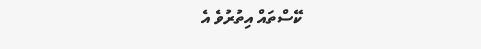ކޭސްތައް އިތުރުވެ އެ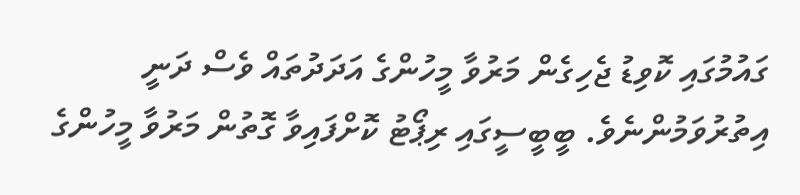ގައުމުގައި ކޮވިޑު ޖެހިގެން މަރުވާ މީހުންގެ އަދަދުތައް ވެސް ދަނީ އިތުރުވަމުންނެވެ. ބީބީސީގައި ރިޕޯޓު ކޮށްފައިވާ ގޮތުން މަރުވާ މީހުންގެ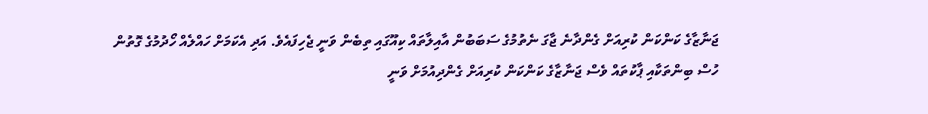ޖަނާޒާގެ ކަންކަން ކުރިއަށް ގެންދާނެ ޖާގަ ނެތުމުގެ ސަބަބުން އާއިލާތައް ކިއޫގައި ތިބެން ވަނީ ޖެހިފައެވެ. އަދި އެކަމަށް ހައްލެއް ހޯދުމުގެ ގޮތުން ހުސް ބިންތަކާއި ޕާކުތައް ވެސް ޖަނާޒާގެ ކަންކަން ކުރިއަށް ގެންދިއުމަށް ވަނީ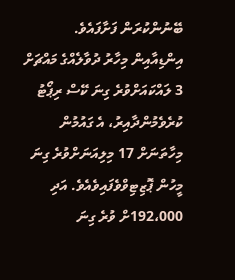ބޭނުންކުރަން ފަށާފައެވެ.
އިންޑިއާއިން މިހާރު ދުވާލެއްގެ މައްޗަށް 3 ލައްކައަށްވުރެ ގިނަ ކޭސް ރިޕޯޓު ކުރެވެމުންދާއިރު، އެ ގައުމުން މިހާތަނަށް 17 މިލިއަނަށްވުރެ ގިނަ މީހުން ޕޮޒިޓިވްވެފައިވެއެވެ. އަދި 192،000ށް ވުރެ ގިނަ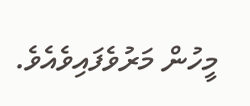މީހުން މަރުވެފައިވެއެވެ.